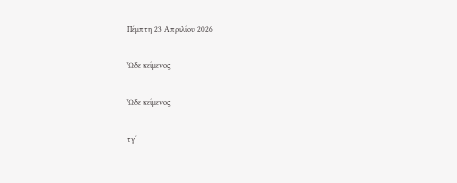Πέμπτη 23 Απριλίου 2026

Ὧδε κείμενος

Ὧδε κείμενος

τγ΄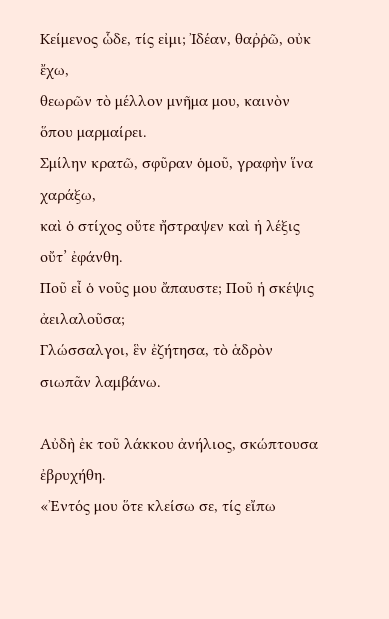Κείμενος ὧδε, τίς εἰμι; Ἰδέαν, θαῤῥῶ, οὐκ ἔχω,
θεωρῶν τὸ μέλλον μνῆμα μου, καινὸν ὅπου μαρμαίρει.
Σμίλην κρατῶ, σφῦραν ὁμοῦ, γραφὴν ἵνα χαράξω,
καὶ ὁ στίχος οὔτε ἤστραψεν καὶ ἡ λέξις οὔτ’ ἐφάνθη.
Ποῦ εἶ ὁ νοῦς μου ἄπαυστε; Ποῦ ἡ σκέψις ἀειλαλοῦσα;
Γλώσσαλγοι, ἓν ἐζήτησα, τὸ ἁδρὸν σιωπᾶν λαμβάνω.

Αὐδὴ ἐκ τοῦ λάκκου ἀνήλιος, σκώπτουσα ἐβρυχήθη.
«Ἐντός μου ὅτε κλείσω σε, τίς εἴπω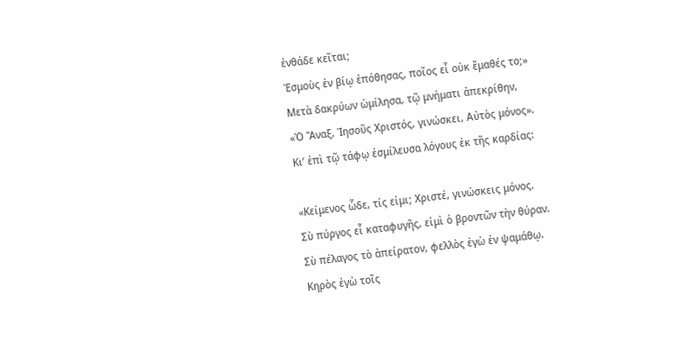ἐνθάδε κεῖται;
Ἐσμοὺς ἐν βίῳ ἐπόθησας, ποῖος εἶ οὐκ ἔμαθές το;»
Μετὰ δακρύων ὡμίλησα, τῷ μνήματι ἀπεκρίθην,
«Ὁ Ἄναξ, Ἰησοῦς Χριστός, γινώσκει, Αὐτὸς μόνος».
Κι’ ἐπὶ τῷ τάφῳ ἐσμίλευσα λόγους ἐκ τῆς καρδίας:

«Κείμενος ὧδε, τίς εἰμι; Χριστέ, γινώσκεις μόνος.
Σὺ πύργος εἶ καταφυγῆς, εἰμὶ ὁ βροντῶν τὴν θύραν.
Σὺ πέλαγος τὸ ἀπείρατον, φελλὸς ἐγὼ ἐν ψαμάθῳ.
Κηρὸς ἐγὼ τοῖς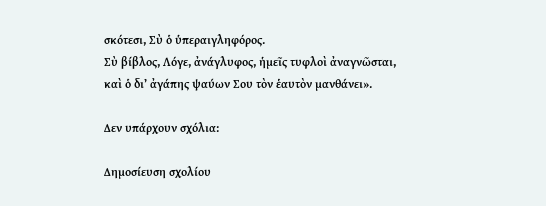σκότεσι, Σὺ ὁ ὑπεραιγληφόρος.
Σὺ βίβλος, Λόγε, ἀνάγλυφος, ἡμεῖς τυφλοὶ ἀναγνῶσται,
καὶ ὁ δι’ ἀγάπης ψαύων Σου τὸν ἑαυτὸν μανθάνει».

Δεν υπάρχουν σχόλια:

Δημοσίευση σχολίου